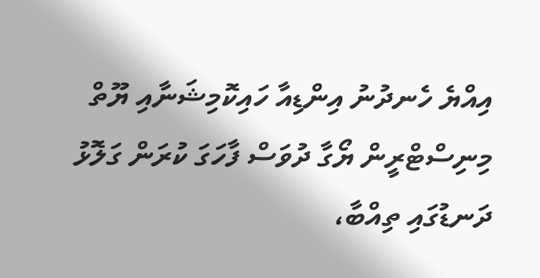އިއްޔެ ހެނދުނު އިންޑިއާ ހައިކޮމިޝަނާއި ޔޫތް މިނިސްޓްރީން ޔޯގާ ދުވަސް ފާހަގަ ކުރަން ގަލޮޅު ދަނޑުގައި ތިއްބާ،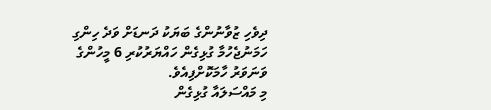ދިވެހި ޒުވާނުންގެ ބަޔަކު ދަނޑަށް ވަދެ ހިންގި ހަމަނުޖެހުމާ ގުޅިގެން ހައްޔަރުކުރި 6 މީހުންގެ ވަނަވަރު ހާމަކޮށްފިއެވެ.
މި މައްސަލައާ ގުޅިގެން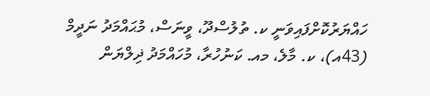ހައްޔަރުކޮށްފައިވަނީ ކ. ތުލުސްދޫ، ވީނަސް، މުޙައްމަދު ނަދީމް (43އ)، ކ. މާލެ، މއ. ކަނުހުރާ، މުހައްމަދު ޛިލްޔަން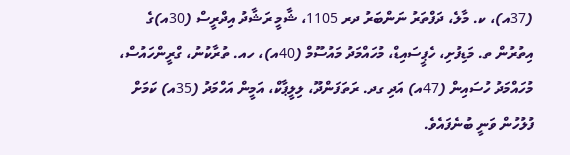(37އ)، ކ. މާލެ، ދަފްތަރު ނަންބަރު ދރ 1105، ޝާމީ ރަޝާދު އިދްރީސް (30އ)ގެ އިތުރުން ތ. މަޑިފުށި، ހެޕީސައިޑް، މުހައްމަދު މައުސޫމް (40އ)، ހއ. ތުރާކުނު، ގްރީންހައުސް، މުހައްމަދު ހުސައިން (47އ) އަދި ގދ. ރަތަފަންދޫ، ލިލީޕާކް، އަމީން އަހްމަދު (35އ) ކަމަށް ފުލުހުން ވަނީ ބުނެފައެވެ.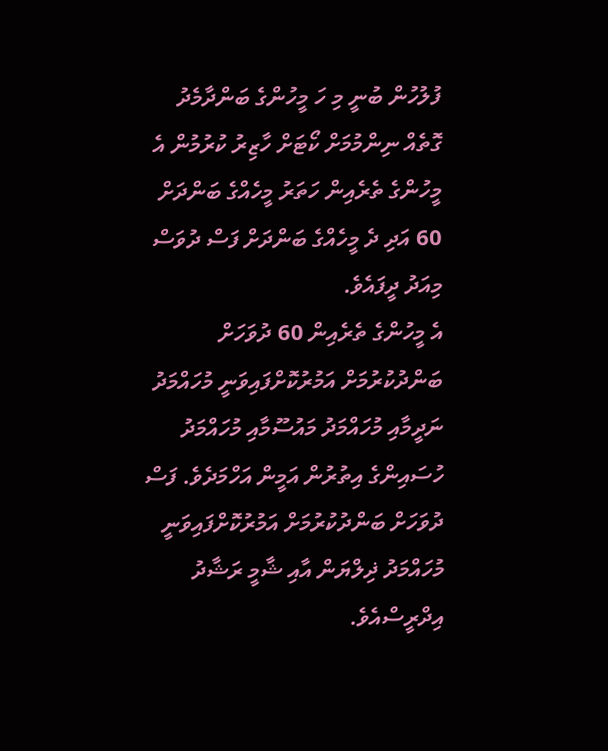ފުލުހުން ބުނީ މި ހަ މީހުންގެ ބަންދާމެދު ގޮތެއް ނިންމުމަށް ކޯޓަށް ހާޒިރު ކުރުމުން އެ މީހުންގެ ތެރެއިން ހަތަރު މީހެއްގެ ބަންދަށް 60 އަދި ދެ މީހެއްގެ ބަންދަށް ފަސް ދުވަސް މިއަދު ދީފައެވެ.
އެ މީހުންގެ ތެރެއިން 60 ދުވަހަށް ބަންދުކުރުމަށް އަމުރުކޮށްފައިވަނީ މުހައްމަދު ނަދީމާއި މުހައްމަދު މައުސޫމާއި މުހައްމަދު ހުސައިންގެ އިތުރުން އަމީން އަހްމަދެވެ. ފަސް ދުވަހަށް ބަންދުކުރުމަށް އަމުރުކޮށްފައިވަނީ މުހައްމަދު ޛިލްޔަން އާއި ޝާމީ ރަޝާދު އިދްރީސްއެވެ.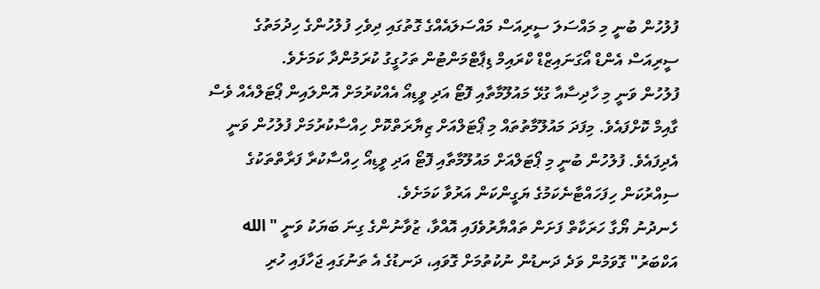ފުލުހުން ބުނީ މި މައްސަލަ ސީރިއަސް މައްސަލައެއްގެ ގޮތުގައި ދިވެހި ފުލުހުންގެ ހިދުމަތުގެ ސީރިއަސް އެންޑް އޯގަނައިޒްޑް ކްރައިމް ޑިޕާޓްމަންޓުން ތަހުގީގު ކުރަމުންދާ ކަމަށެވެ.
ފުލުހުން ވަނީ މި ހާދިސާއާ ގުޅޭ މައުލޫމާތާއި ފޮޓޯ އަދި ވީޑިއޯ އެއްކުރުމަށް އޮންލައިން ޕޯޓަލްއެއް ވެސް ގާއިމް ކޮށްފައެވެ. މިފަދަ މައުލޫމާތުތައް މި ޕޯޓަލްއަށް ޒިޔާރަތްކޮށް ހިއްސާކުރުމަށް ފުލުހުން ވަނީ އެދިފައެވެ. ފުލުހުން ބުނީ މި ޕޯޓަލްއަށް މައުލޫމާތާއި ފޮޓޯ އަދި ވީޑިއޯ ހިއްސާކުރާ ފަރާތްތަކުގެ ސިއްރުކަން ހިފަހައްޓާނެކަމުގެ ޔަގީންކަން އަރުވާ ކަމަށެވެ.
ހެނދުނު ޔޯގާ ހަރަކާތް ފަށަން ތައްޔާރުވެފައި އޮއްވާ، ޒުވާނުންގެ ގިނަ ބަޔަކު ވަނީ "الله އަކްބަރު" ގޮވަމުން ވަދެ ދަނޑުން ނުކުތުމަށް ގޮވައި، ދަނޑުގެ އެ ތަނުގައި ޖަހާފައި ހުރި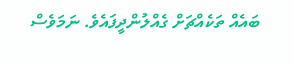ބައެއް ތަކެއްޗަށް ގެއްލުންދީފައެވެ. ނަމަވެސް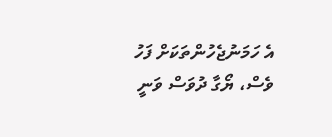އެ ހަމަނުޖެހުންތަކަށް ފަހު ވެސް، ޔޯގާ ދުވަސް ވަނީ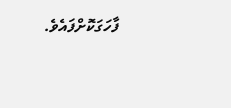ފާހަގަކޮށްފައެވެ.